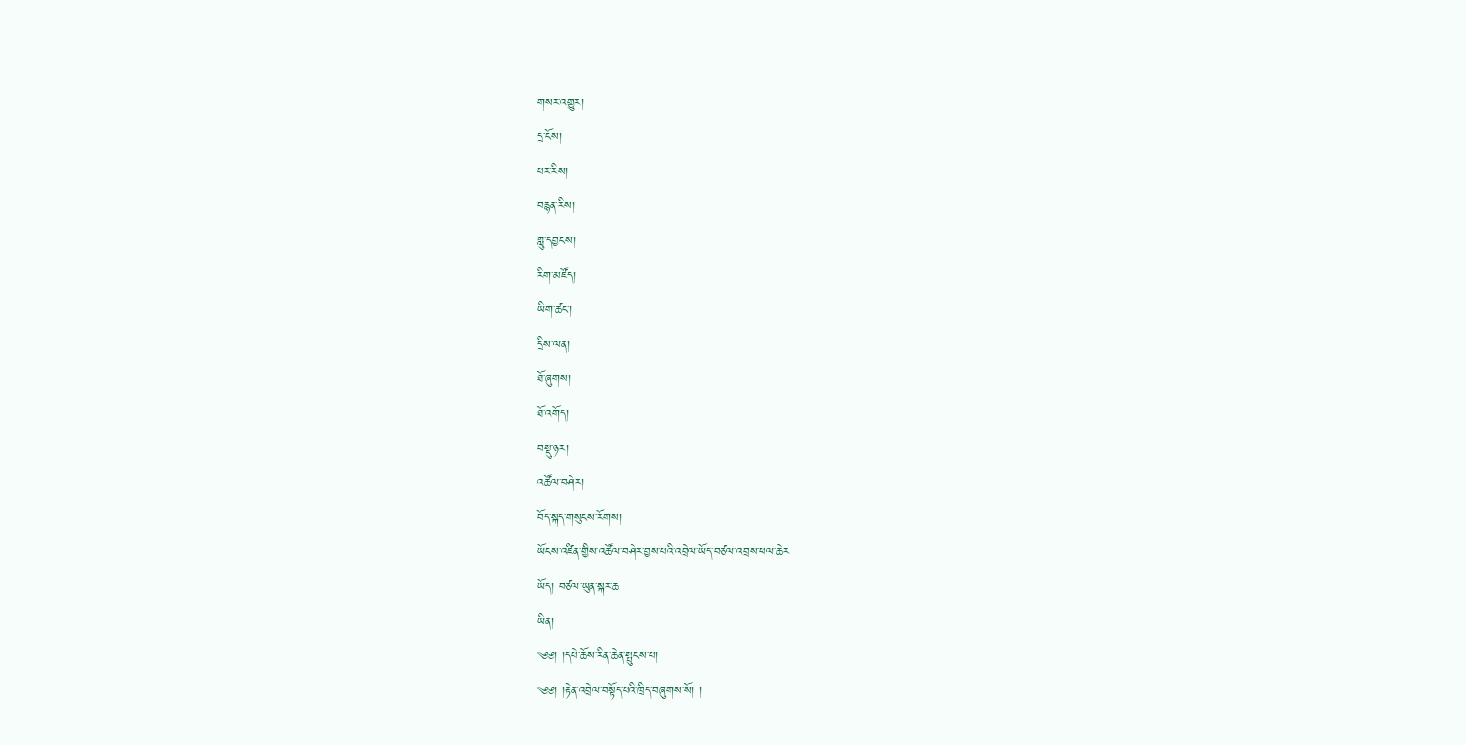གསར་འགྱུར།
དྲ་ངོས།
པར་རིས།
བརྙན་རིས།
གླུ་དབྱངས།
རིག་མཛོད།
ཡིག་ཚང་།
དྲིས་ལན།
ཐོ་ཞུགས།
ཐོ་འགོད།
བསྡུ་ཉར།
འཚོལ་བཤེར།
བོད་སྐད་གསུངས་རོགས།
ཡོངས་འཛིན་གྱིས་འཚོལ་བཤེར་བྱས་པའི་འབྲེལ་ཡོད་བཙལ་འབྲས་ཕལ་ཆེར
ཡོད། བཙལ་ཡུན་སྐར་ཆ
ཡིན།
༄༅། །དཔེ་ཆོས་རིན་ཆེན་སྤུངས་པ།
༄༅། །རྟེན་འབྲེལ་བསྟོད་པའི་ཁྲིད་བཞུགས་སོ། །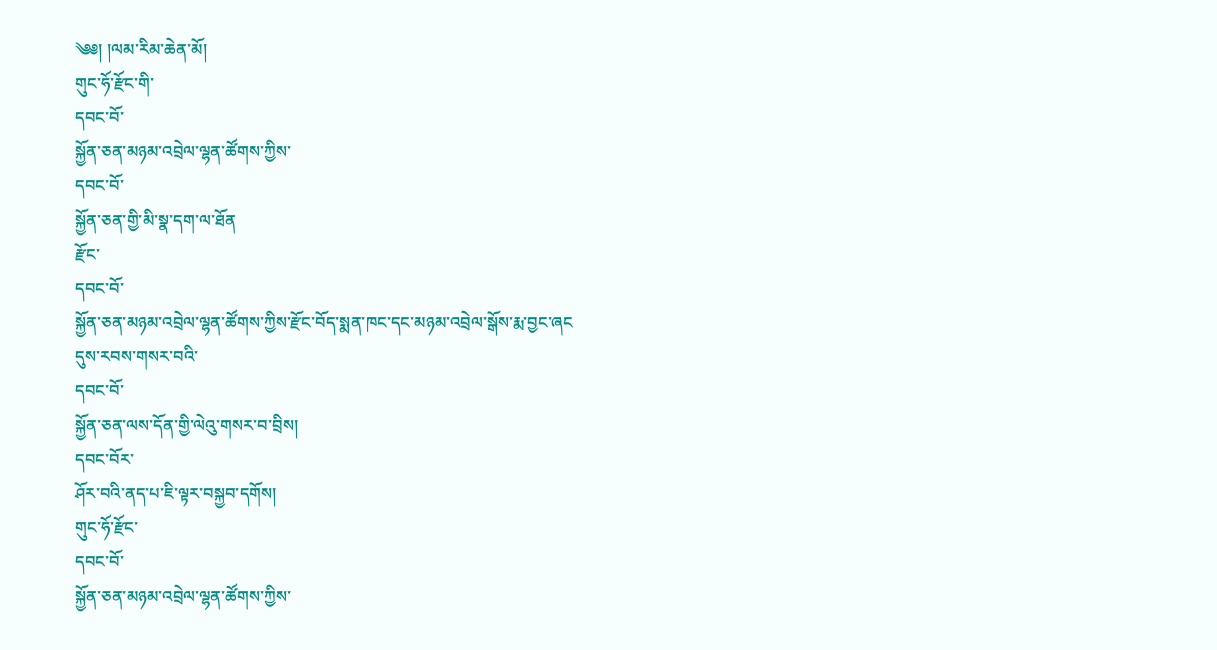༄༅། །ལམ་རིམ་ཆེན་མོ།
གུང་ཧོ་རྫོང་གི་
དབང་བོ་
སྐྱོན་ཅན་མཉམ་འབྲེལ་ལྷན་ཚོགས་ཀྱིས་
དབང་བོ་
སྐྱོན་ཅན་གྱི་མི་སྣ་དག་ལ་ཐོན
རྫོང་
དབང་བོ་
སྐྱོན་ཅན་མཉམ་འབྲེལ་ལྷན་ཚོགས་ཀྱིས་རྫོང་བོད་སྨན་ཁང་དང་མཉམ་འབྲེལ་སྒོས་རྨ་བྱང་ཞང
དུས་རབས་གསར་བའི་
དབང་བོ་
སྐྱོན་ཅན་ལས་དོན་གྱི་ལེའུ་གསར་བ་བྲིས།
དབང་བོར་
ཤོར་བའི་ནད་པ་ཇི་ལྟར་བསྐྱབ་དགོས།
གུང་ཧོ་རྫོང་
དབང་བོ་
སྐྱོན་ཅན་མཉམ་འབྲེལ་ལྷན་ཚོགས་ཀྱིས་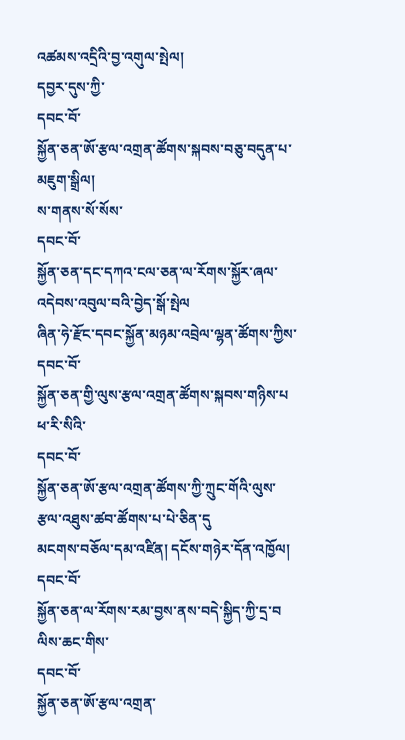འཚམས་འདྲིའི་བྱ་འགུལ་སྤེལ།
དབྱར་དུས་ཀྱི་
དབང་བོ་
སྐྱོན་ཅན་ཨོ་རྩལ་འགྲན་ཚོགས་སྐབས་བཅུ་བདུན་པ་མཇུག་སྒྲིལ།
ས་གནས་སོ་སོས་
དབང་བོ་
སྐྱོན་ཅན་དང་དཀའ་ངལ་ཅན་ལ་རོགས་སྐྱོར་ཞལ་འདེབས་འབུལ་བའི་བྱེད་སྒོ་སྤེལ
ཞིན་ཧེ་རྫོང་དབང་སྐྱོན་མཉམ་འབྲེལ་ལྷན་ཚོགས་ཀྱིས་
དབང་བོ་
སྐྱོན་ཅན་གྱི་ལུས་རྩལ་འགྲན་ཚོགས་སྐབས་གཉིས་པ
ཕ་རི་སིའི་
དབང་བོ་
སྐྱོན་ཅན་ཨོ་རྩལ་འགྲན་ཚོགས་ཀྱི་ཀྲུང་གོའི་ལུས་རྩལ་འཐུས་ཚབ་ཚོགས་པ་པེ་ཅིན་དུ
མངགས་བཅོལ་དམ་འཛིན། དངོས་གཉེར་དོན་འཁྱོལ།
དབང་བོ་
སྐྱོན་ཅན་ལ་རོགས་རམ་བྱས་ནས་བདེ་སྐྱིད་ཀྱི་དྲ་བ
ལིས་ཆང་གིས་
དབང་བོ་
སྐྱོན་ཅན་ཨོ་རྩལ་འགྲན་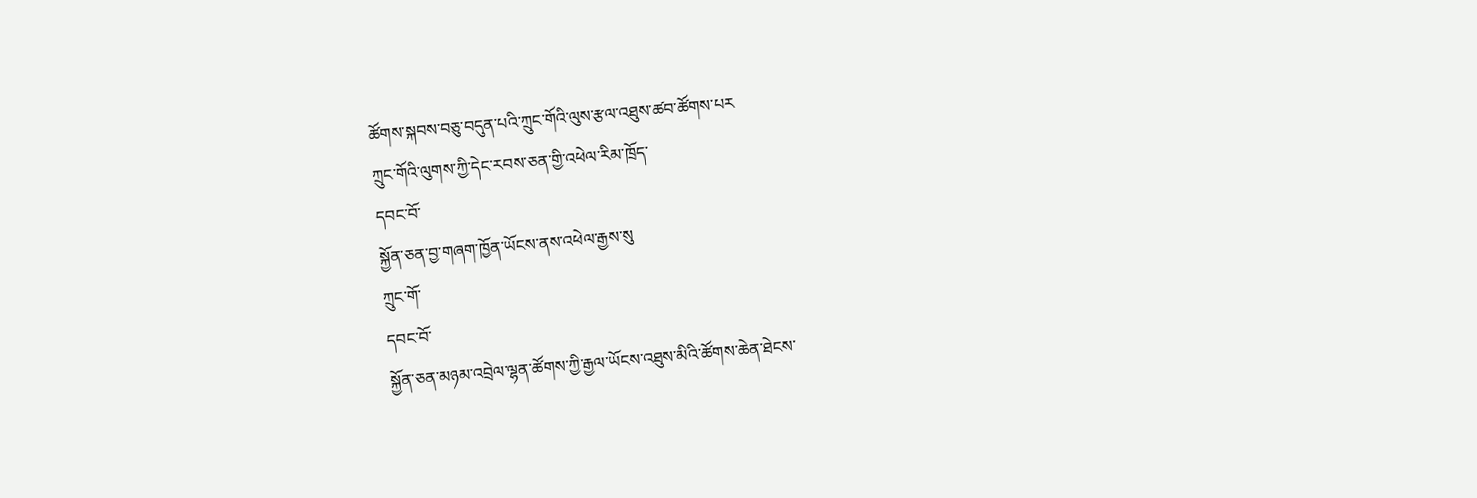ཚོགས་སྐབས་བཅུ་བདུན་པའི་ཀྲུང་གོའི་ལུས་རྩལ་འཐུས་ཚབ་ཚོགས་པར
ཀྲུང་གོའི་ལུགས་ཀྱི་དེང་རབས་ཅན་གྱི་འཕེལ་རིམ་ཁྲོད་
དབང་བོ་
སྐྱོན་ཅན་བྱ་གཞག་ཁྱོན་ཡོངས་ནས་འཕེལ་རྒྱས་སུ
ཀྲུང་གོ་
དབང་བོ་
སྐྱོན་ཅན་མཉམ་འབྲེལ་ལྷན་ཚོགས་ཀྱི་རྒྱལ་ཡོངས་འཐུས་མིའི་ཚོགས་ཆེན་ཐེངས་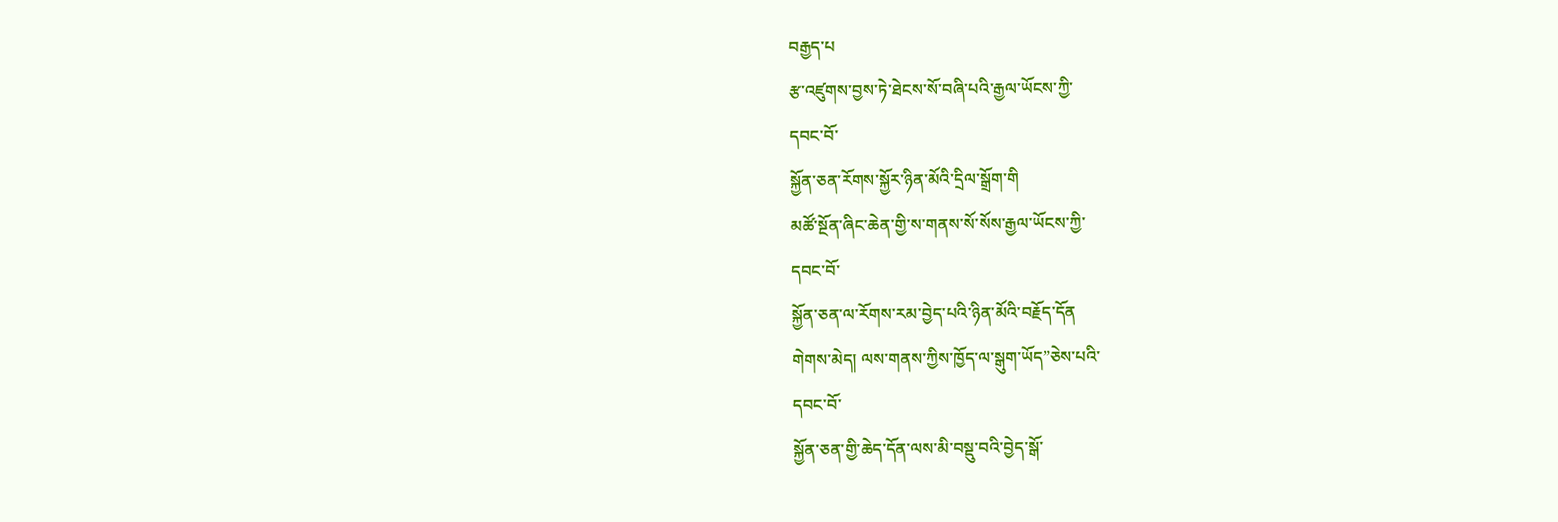བརྒྱད་པ
རྩ་འཛུགས་བྱས་ཏེ་ཐེངས་སོ་བཞི་པའི་རྒྱལ་ཡོངས་ཀྱི་
དབང་བོ་
སྐྱོན་ཅན་རོགས་སྐྱོར་ཉིན་མོའི་དྲིལ་སྒྲོག་གི
མཚོ་སྔོན་ཞིང་ཆེན་གྱི་ས་གནས་སོ་སོས་རྒྱལ་ཡོངས་ཀྱི་
དབང་བོ་
སྐྱོན་ཅན་ལ་རོགས་རམ་བྱེད་པའི་ཉིན་མོའི་བརྗོད་དོན
གེགས་མེད། ལས་གནས་ཀྱིས་ཁྱོད་ལ་སྒུག་ཡོད”ཅེས་པའི་
དབང་བོ་
སྐྱོན་ཅན་གྱི་ཆེད་དོན་ལས་མི་བསྡུ་བའི་བྱེད་སྒོ་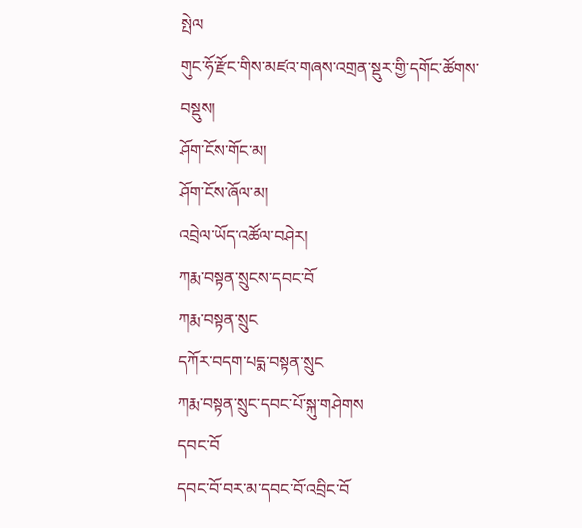སྤེལ
གུང་ཧོ་རྫོང་གིས་མཛའ་གཞས་འགྲན་སྡུར་གྱི་དགོང་ཚོགས་བསྡུས།
ཤོག་ངོས་གོང་མ།
ཤོག་ངོས་ཞོལ་མ།
འབྲེལ་ཡོད་འཚོལ་བཤེར།
ཀརྨ་བསྟན་སྲུངས་དབང་བོ
ཀརྨ་བསྟན་སྲུང
དཀོར་བདག་པདྨ་བསྟན་སྲུང
ཀརྨ་བསྟན་སྲུང་དབང་པོ་སྐུ་གཤེགས
དབང་བོ
དབང་བོ་བར་མ་དབང་བོ་འབྲིང་བོ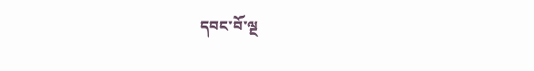དབང་བོ་ལྔ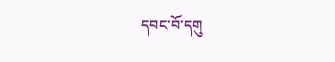དབང་བོ་དགུ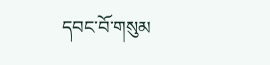དབང་བོ་གསུམ